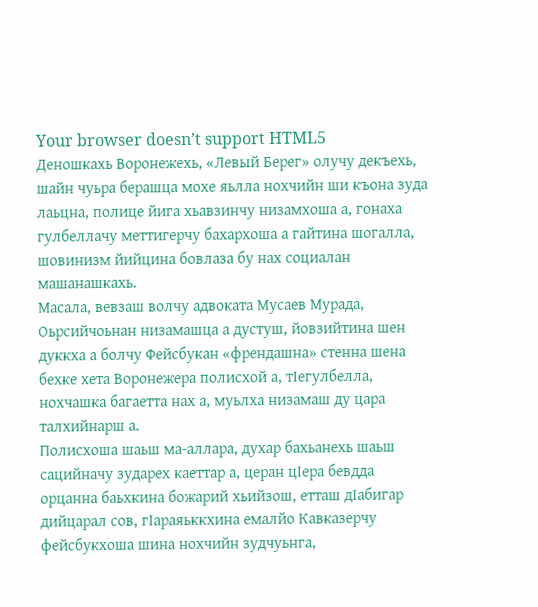Your browser doesn’t support HTML5
Деношкахь Воронежехь, «Левый Берег» олучу декъехь, шайн чуьра берашца мохе яьлла нохчийн ши къона зуда лаьцна, полице йига хьавзинчу низамхоша а, гонаха гулбеллачу меттигерчу бахархоша а гайтина шогалла, шовинизм йийцина бовлаза бу нах социалан машанашкахь.
Масала, вевзаш волчу адвоката Мусаев Мурада, Оьрсийчоьнан низамашца а дустуш, йовзийтина шен дуккха а болчу Фейсбукан «френдашна» стенна шена бехке хета Воронежера полисхой а, тIегулбелла, нохчашка багаетта нах а, муьлха низамаш ду цара талхийнарш а.
Полисхоша шаьш ма-аллара, духар бахьанехь шаьш сацийначу зударех каеттар а, церан цIера бевдда орцанна баьхкина божарий хьийзош, етташ дIабигар дийцарал сов, гIараяьккхина емалйо Кавказерчу фейсбукхоша шина нохчийн зудчуьнга,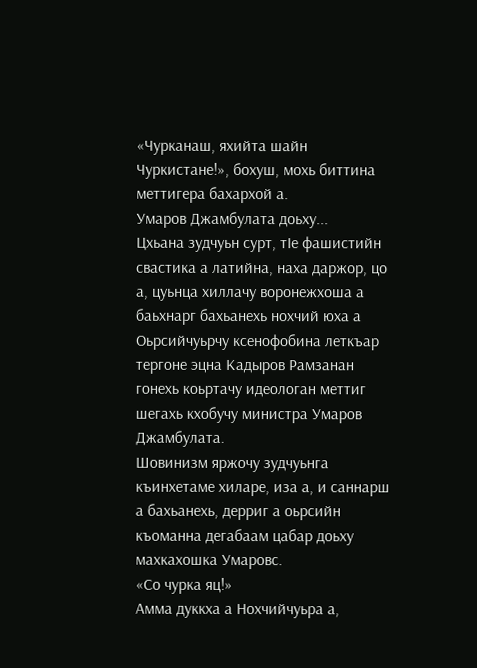«Чурканаш, яхийта шайн Чуркистане!», бохуш, мохь биттина меттигера бахархой а.
Умаров Джамбулата доьху...
Цхьана зудчуьн сурт, тIе фашистийн свастика а латийна, наха даржор, цо а, цуьнца хиллачу воронежхоша а баьхнарг бахьанехь нохчий юха а Оьрсийчуьрчу ксенофобина леткъар тергоне эцна Кадыров Рамзанан гонехь коьртачу идеологан меттиг шегахь кхобучу министра Умаров Джамбулата.
Шовинизм яржочу зудчуьнга къинхетаме хиларе, иза а, и саннарш а бахьанехь, дерриг а оьрсийн къоманна дегабаам цабар доьху махкахошка Умаровс.
«Со чурка яц!»
Амма дуккха а Нохчийчуьра а,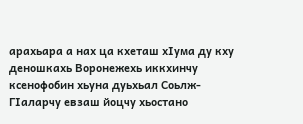арахьара а нах ца кхеташ хIума ду кху деношкахь Воронежехь иккхинчу ксенофобин хьуна дуьхьал Соьлж-ГIаларчу евзаш йоцчу хьостано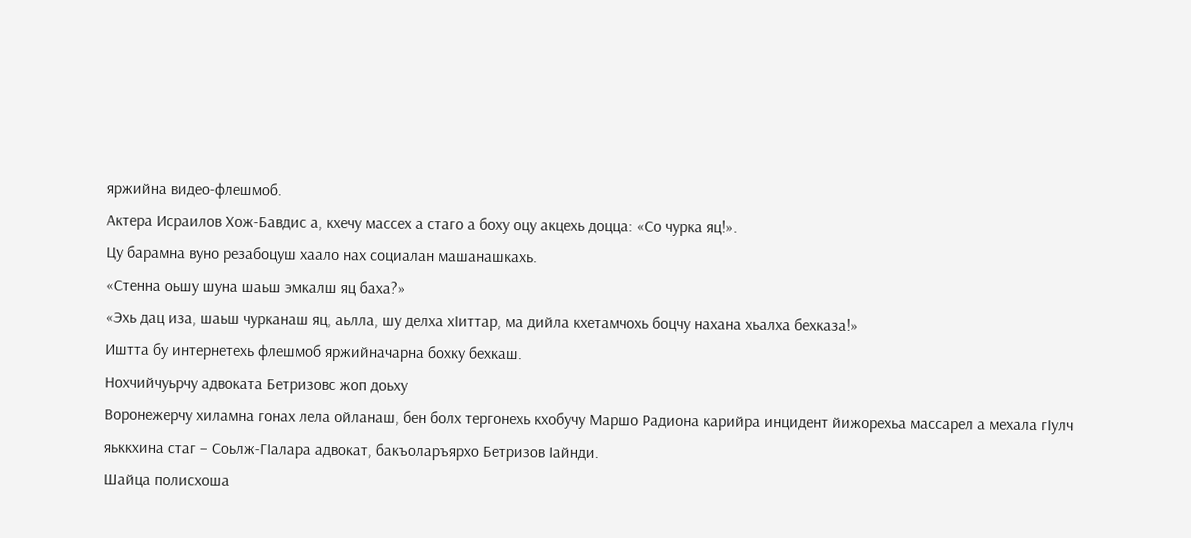яржийна видео-флешмоб.
Актера Исраилов Хож-Бавдис а, кхечу массех а стаго а боху оцу акцехь доцца: «Со чурка яц!».
Цу барамна вуно резабоцуш хаало нах социалан машанашкахь.
«Стенна оьшу шуна шаьш эмкалш яц баха?»
«Эхь дац иза, шаьш чурканаш яц, аьлла, шу делха хIиттар, ма дийла кхетамчохь боцчу нахана хьалха бехказа!»
Иштта бу интернетехь флешмоб яржийначарна бохку бехкаш.
Нохчийчуьрчу адвоката Бетризовс жоп доьху
Воронежерчу хиламна гонах лела ойланаш, бен болх тергонехь кхобучу Маршо Радиона карийра инцидент йижорехьа массарел а мехала гIулч яьккхина стаг – Соьлж-ГIалара адвокат, бакъоларъярхо Бетризов Iайнди.
Шайца полисхоша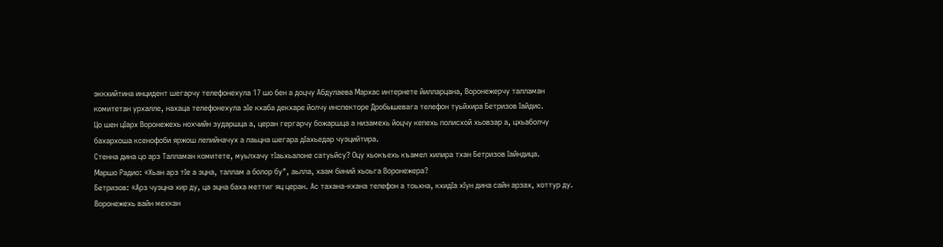эккхийтина инцидент шегарчу телефонехула 17 шо бен а доцчу Абдулаева Мархас интернете йилларцана, Воронежерчу талламан комитетан урхалле, нахаца телефонехула зIе кхаба декхаре йолчу инспекторе Дробышевага телефон туьйхира Бетризов Iайдис.
Цо шен цIарх Воронежехь нохчийн зударшца а, церан гергарчу божаршца а низамехь йоцчу кепехь полисхой хьовзар а, цхьаболчу бахархоша ксенофоби яржош лелийначух а лаьцна шегара дIахьедар чуэцийтира.
Стенна дина цо арз Талламан комитете, муьлхачу тIаьхьалоне сатуьйсу? Оцу хьокъехь къамел хилира тхан Бетризов Iайндица.
Маршо Радио: «Хьан арз тIе а эцна, таллам а болор бу", аьлла, хаам биний хьоьга Воронежера?
Бетризов: «Арз чуэцна хир ду, ца эцна баха меттиг яц церан. Ас тахана-кхана телефон а тоьхна, кхидIа хIун дина сайн арзах, хоттур ду.
Воронежехь вайн мехкан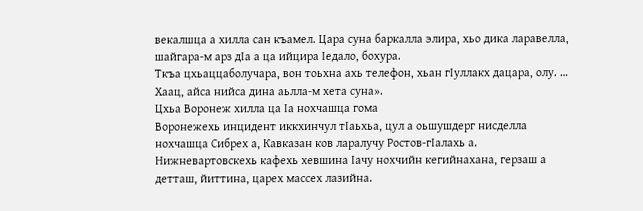векалшца а хилла сан къамел. Цара суна баркалла элира, хьо дика ларавелла, шайгара-м арз дIа а ца ийцира Iедало, бохура.
Ткъа цхьаццаболучара, вон тоьхна ахь телефон, хьан гIуллакх дацара, олу. … Хаац, айса нийса дина аьлла-м хета суна».
Цхьа Воронеж хилла ца Iа нохчашца гома
Воронежехь инцидент иккхинчул тIаьхьа, цул а оьшушдерг нисделла нохчашца Сибрех а, Кавказан ков ларалучу Ростов-гIалахь а.
Нижневартовскехь кафехь хевшина Iачу нохчийн кегийнахана, герзаш а детташ, йиттина, царех массех лазийна.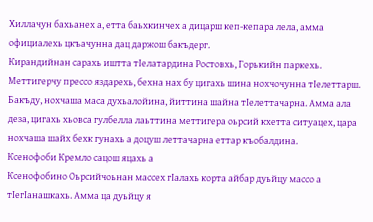Хиллачун бахьанех а, етта баьхкинчех а дицарш кеп-кепара лела, амма официалехь цкъачунна дац даржош бакъдерг.
Кирандийнан сарахь иштта тIелатардина Ростовхь, Горькийн паркехь. Меттигерчу прессо яздарехь, бехна нах бу цигахь шина нохчочунна тIелеттарш.
Бакъду, нохчаша маса духьалойина, йиттина шайна тIелеттачарна. Амма ала деза, цигахь хьовса гулбелла лаьттина меттигера оьрсий кхетта ситуацех, цара нохчаша шайх бехк гунахь а доцуш леттачарна еттар къобалдина.
Ксенофоби Кремло сацош яцахь а
Ксенофобино Оьрсийчоьнан массех гIалахь корта айбар дуьйцу массо а тIегIанашкахь. Амма ца дуьйцу я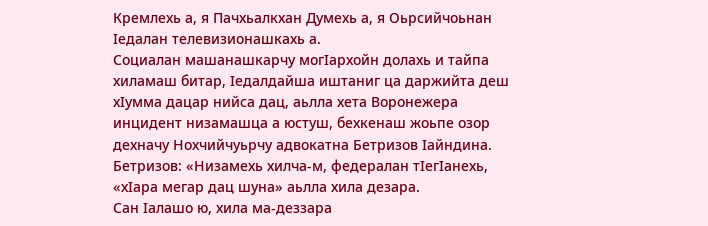Кремлехь а, я Пачхьалкхан Думехь а, я Оьрсийчоьнан Iедалан телевизионашкахь а.
Социалан машанашкарчу могIархойн долахь и тайпа хиламаш битар, Iедалдайша иштаниг ца даржийта деш хIумма дацар нийса дац, аьлла хета Воронежера инцидент низамашца а юстуш, бехкенаш жоьпе озор дехначу Нохчийчуьрчу адвокатна Бетризов Iайндина.
Бетризов: «Низамехь хилча-м, федералан тIегIанехь, «хIара мегар дац шуна» аьлла хила дезара.
Сан Iалашо ю, хила ма-деззара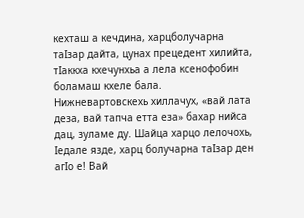кехташ а кечдина, харцболучарна таIзар дайта, цунах прецедент хилийта, тIаккха кхечунхьа а лела ксенофобин боламаш кхеле бала.
Нижневартовскехь хиллачух, «вай лата деза, вай тапча етта еза» бахар нийса дац, зуламе ду. Шайца харцо лелочохь, Iедале язде, харц болучарна таIзар ден агIо е! Вай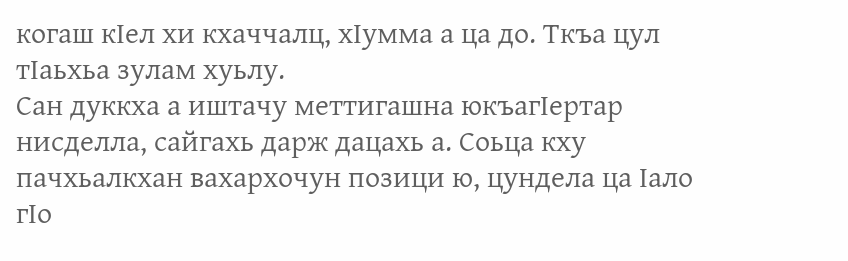когаш кIел хи кхаччалц, хIумма а ца до. Ткъа цул тIаьхьа зулам хуьлу.
Сан дуккха а иштачу меттигашна юкъагIертар нисделла, сайгахь дарж дацахь а. Соьца кху пачхьалкхан вахархочун позици ю, цундела ца Iало гIо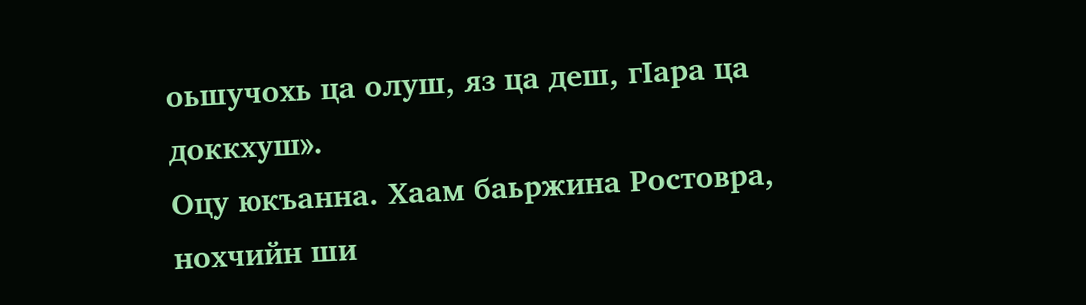оьшучохь ца олуш, яз ца деш, гIара ца доккхуш».
Оцу юкъанна. Хаам баьржина Ростовра, нохчийн ши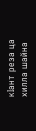кIант реза ца хилла шайна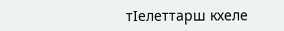тIелеттарш кхеле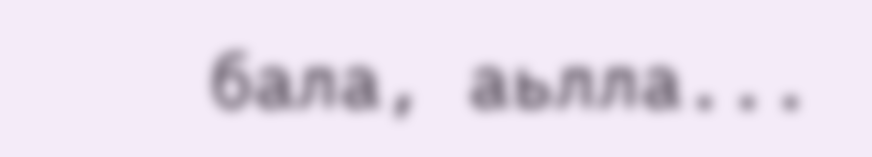бала, аьлла...